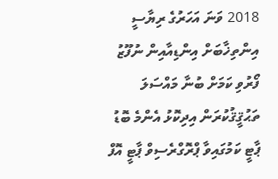2018 ވަނަ އަހަރުގެ ރިޔާސީ އިންތިޚާބަށް އިންޑިއާއިން ނުފޫޒު ފޯރުވި ކަމަށް ބުނާ މައްސަލަ ތަޙުޤީޤުކުރަން އިދިކޮޅު އެންމެ ބޮޑު ޕާޓީ ކަމުގައިވާ ޕްރޮގްރެސިވް ޕާޓީ އޮފް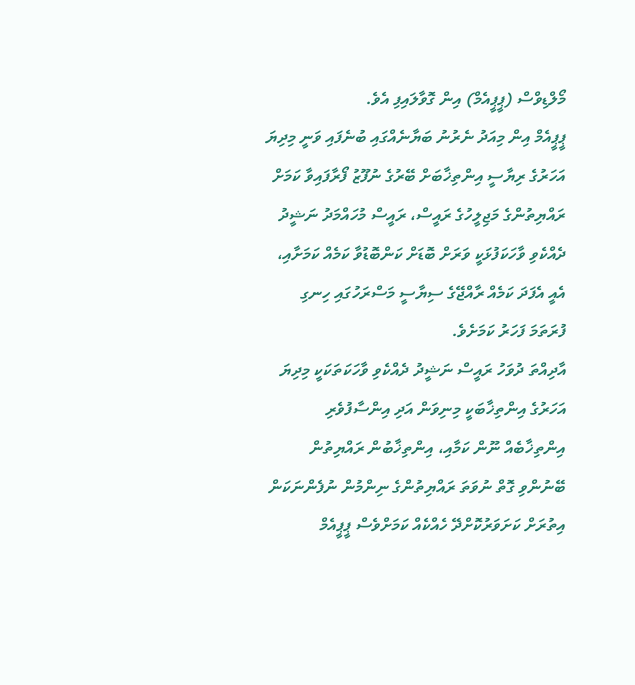މޯލްޑިވްސް (ޕީޕީއެމް) އިން ގޮވާލައިފި އެވެ.
ޕީޕީއެމް އިން މިއަދު ނެރުނު ބަޔާނެއްގައި ބުނެފައި ވަނީ މިދިޔަ އަހަރުގެ ރިޔާސީ އިންތިޚާބަށް ބޭރުގެ ނުފޫޒު ފޯރާފައިވާ ކަމަށް ރައްޔިތުންގެ މަޖިލީހުގެ ރައީސް، ރައީސް މުހައްމަދު ނަޝީދު ދެއްކެވި ވާހަކަފުޅަކީ ވަރަށް ބޮޑަށް ކަންބޮޑުވާ ކަމެއް ކަމަށާއި، އެއީ އެފަދަ ކަމެއް ރާއްޖޭގެ ސިޔާސީ މަސްރަހުގައި ހިނގި ފުރަތަމަ ފަހަރު ކަމަށެވެ.
އާދިއްތަ ދުވަހު ރައީސް ނަޝީދު ދެއްކެވި ވާހަކަތަކަކީ މިދިޔަ އަހަރުގެ އިންތިޚާބަކީ މިނިވަން އަދި އިންސާފުވެރި އިންތިޚާބެއް ނޫން ކަމާއި، އިންތިޚާބުން ރައްޔިތުން ބޭނުންވި ގޮތް ނުވަތަ ރައްޔިތުންގެ ނިންމުން ނުފެންނަކަން އިތުރަށް ކަށަވަރުކޮށްދޭ ހެއްކެއް ކަމަށްވެސް ޕީޕީއެމް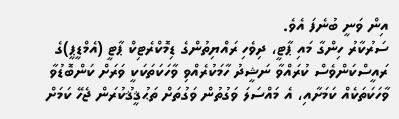އިން ވަނީ ބުނެފަ އެވެ.
ސަރުކާރު ހިންގާ މައި ޕާޓީ، ދިވެހި ރައްޔިތުންގެ ޑިމޮކްރެޓިކް ޕާޓީ (އެމްޑީޕީ)ގެ ރައީސްކަންވެސް ކުރައްވާ ނަޝީދު ހާމަކުރެއްވި ވާހަކަތަކަކީ ވަރަށް ކަންބޮޑުވާ ވާހަކަތަކެއް ކަމަށާއި، އެ މައްސަލަ ވަގުތުން ވަގުތަށް ތަޙުޤީޤުކުރަން ޖެހޭ ކަމަށް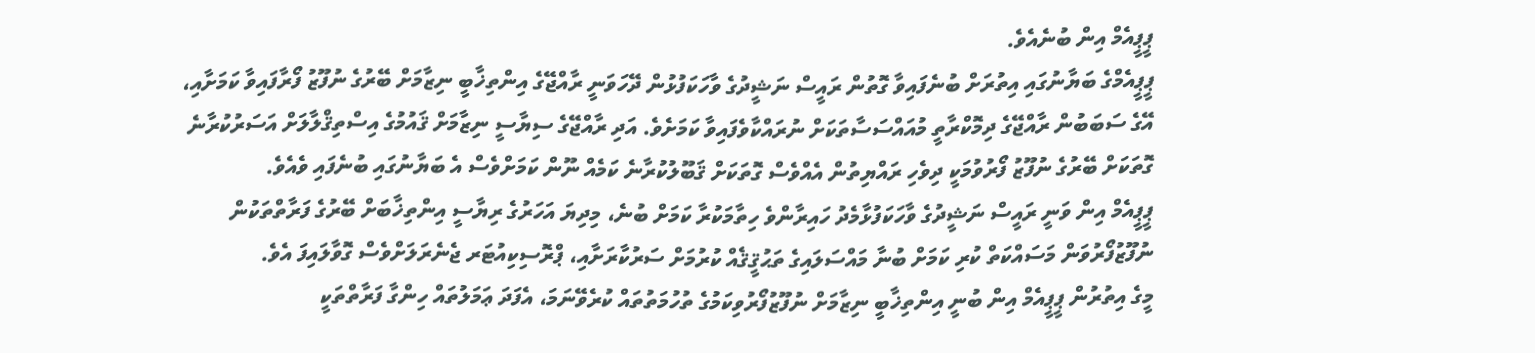ޕީޕީއެމް އިން ބުނެއެވެ.
ޕީޕީއެމްގެ ބަޔާނުގައި އިތުރަށް ބުނެފައިވާ ގޮތުން ރައީސް ނަޝީދުގެ ވާހަކަފުޅުން ދޭހަވަނީ ރާއްޖޭގެ އިންތިޚާބީ ނިޒާމަށް ބޭރުގެ ނުފޫޒު ފޯރާފައިވާ ކަމަށާއި، އޭގެ ސަބަބުން ރާއްޖޭގެ ދިމޮކްރާތީ މުއައްސަސާތަކަށް ނުރައްކާވެފައިވާ ކަމަށެވެ. އަދި ރާއްޖޭގެ ސިޔާސީ ނިޒާމަށް ޤައުމުގެ އިސްތިޤްލާލަށް އަސަރުކުރާނެ ގޮތަކަށް ބޭރުގެ ނުފޫޒު ފޯރުވުމަކީ ދިވެހި ރައްޔިތުން އެއްވެސް ގޮތަކަށް ޤަބޫލުކުރާނެ ކަމެއް ނޫން ކަމަށްވެސް އެ ބަޔާނުގައި ބުނެފައި ވެއެވެ.
ޕީޕީއެމް އިން ވަނީ ރައީސް ނަޝީދުގެ ވާހަކަފުޅާމެދު ހައިރާންވެ ހިތާމަކުރާ ކަމަށް ބުނެ، މިދިޔަ އަހަރުގެ ރިޔާސީ އިންތިޚާބަށް ބޭރުގެ ފަރާތްތަކުން ނުފޫޒުފޯރުވަން މަސައްކަތް ކުރި ކަމަށް ބުނާ މައްސަލައިގެ ތަޙުޤީޤެއް ކުރުމަށް ސަރުކާރަށާއި، ޕްރޮސިކިއުޓަރ ޖެނެރަލަށްވެސް ގޮވާލައިފަ އެވެ.
މީގެ އިތުރުން ޕީޕީއެމް އިން ބުނީ އިންތިޚާބީ ނިޒާމަށް ނުފޫޒުފޯރުވިކަމުގެ ތުހުމަތުތައް ކުރެވޭނަމަ، އެފަދަ ޢަމަލުތައް ހިންގާ ފަރާތްތަކީ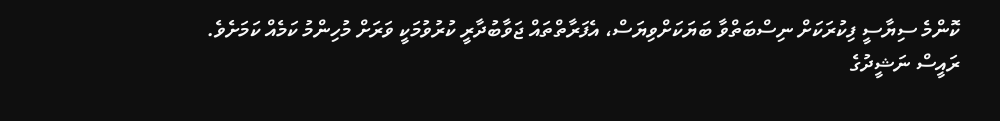ކޮންމެ ސިޔާސީ ފިކުރަކަށް ނިސްބަތްވާ ބަޔަކަށްވިޔަސް، އެފަރާތްތައް ޖަވާބުދާރީ ކުރުވުމަކީ ވަރަށް މުހިންމު ކަމެއް ކަމަށެވެ.
ރައީސް ނަޝީދުގެ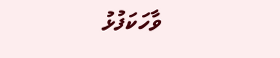ވާހަކަފުޅު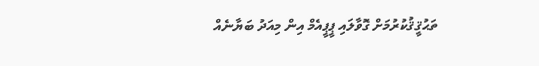ތަޙުޤީޤުކުރުމަށް ގޮވާލައި ޕީޕީއެމް އިން މިއަދު ބަޔާނެއް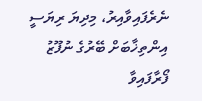ނެރެފައިވާއިރު، މިދިޔަ ރިޔަސީ އިންތިޚާބަށް ބޭރުގެ ނުފޫޒު ފޯރާފައިވާ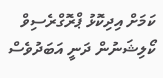ކަމަށް އިދިކޮޅު ޕްރޮގްރެސިވް ކޯލިޝަނުން ދަނީ އަބަދުވެސް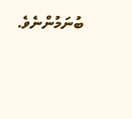ބުނަމުންނެވެ.